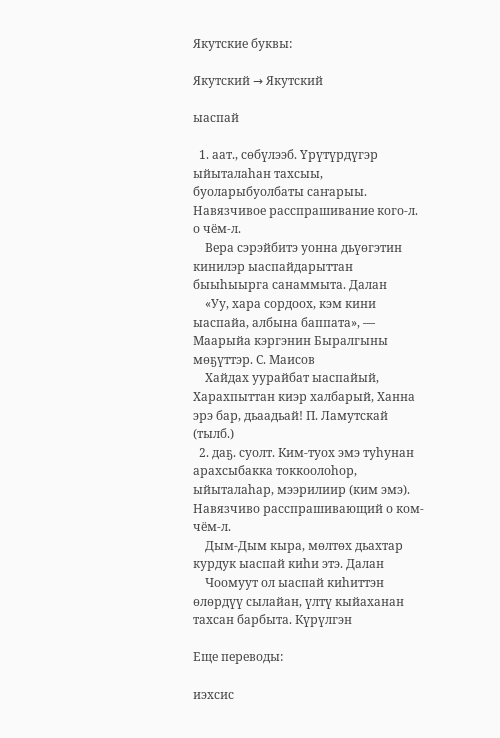Якутские буквы:

Якутский → Якутский

ыаспай

  1. аат., сөбүлээб. Үрүтүрдүгэр ыйыталаһан тахсыы, буоларыбуолбаты саҥарыы. Навязчивое расспрашивание кого-л. о чём-л.
    Вера сэрэйбитэ уонна дьүөгэтин кинилэр ыаспайдарыттан быыһыырга санаммыта. Далан
    «Уу, хара сордоох, кэм кини ыаспайа, албына баппата», — Маарыйа кэргэнин Быралгыны мөҕүттэр. С. Маисов
    Хайдах уурайбат ыаспайый, Харахпыттан киэр халбарый, Ханна эрэ бар, дьаадьай! П. Ламутскай (тылб.)
  2. даҕ. суолт. Ким-туох эмэ туһунан арахсыбакка токкоолоһор, ыйыталаһар, мээрилиир (ким эмэ). Навязчиво расспрашивающий о ком-чём-л.
    Дым-Дым кыра, мөлтөх дьахтар курдук ыаспай киһи этэ. Далан
    Чоомуут ол ыаспай киһиттэн өлөрдүү сылайан, үлтү кыйаханан тахсан барбыта. Күрүлгэн

Еще переводы:

иэхсис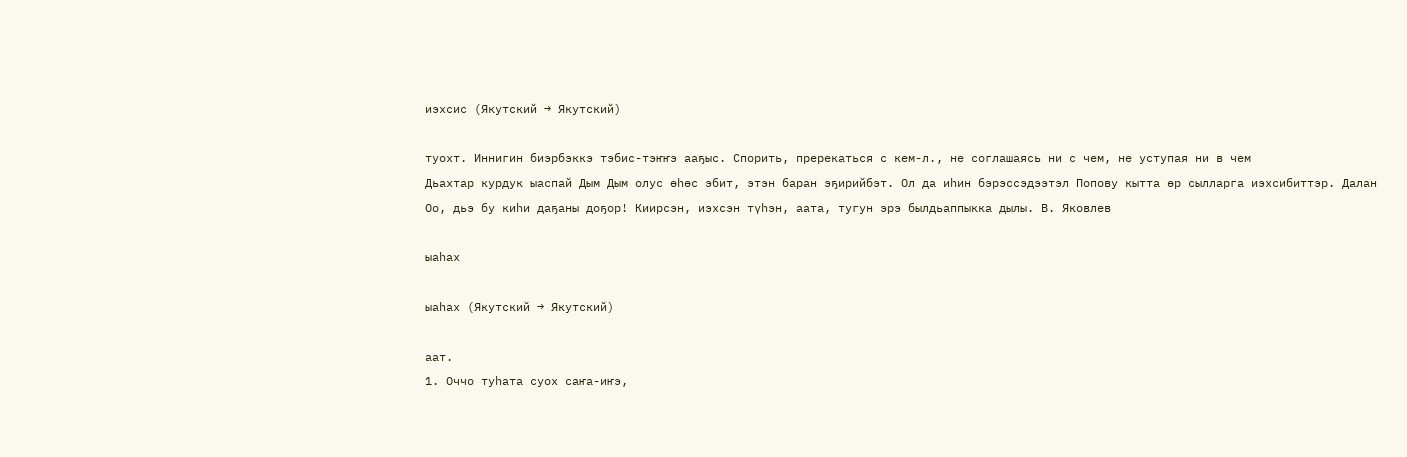иэхсис (Якутский → Якутский)

туохт. Иннигин биэрбэккэ тэбис-тэҥҥэ ааҕыс. Спорить, пререкаться с кем-л., не соглашаясь ни с чем, не уступая ни в чем
Дьахтар курдук ыаспай Дым Дым олус өһөс эбит, этэн баран эҕирийбэт. Ол да иһин бэрэссэдээтэл Попову кытта өр сылларга иэхсибиттэр. Далан
Оо, дьэ бу киһи даҕаны доҕор! Киирсэн, иэхсэн түһэн, аата, тугун эрэ былдьаппыкка дылы. В. Яковлев

ыаһах

ыаһах (Якутский → Якутский)

аат.
1. Оччо туһата суох саҥа-иҥэ,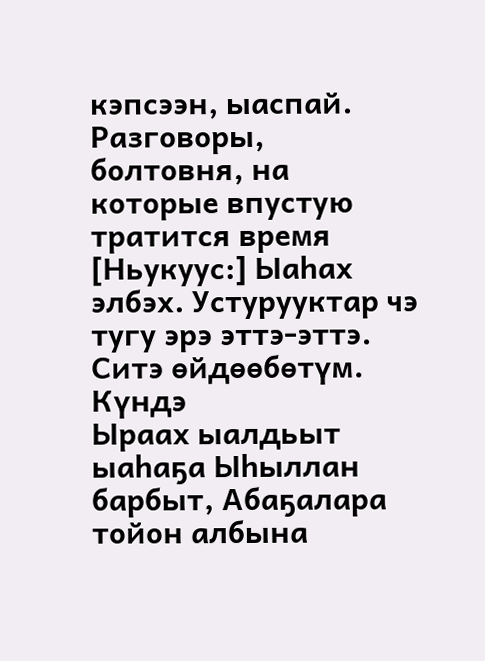кэпсээн, ыаспай. Разговоры, болтовня, на которые впустую тратится время
[Ньукуус:] Ыаһах элбэх. Устурууктар чэ тугу эрэ эттэ-эттэ. Ситэ өйдөөбөтүм. Күндэ
Ыраах ыалдьыт ыаһаҕа Ыһыллан барбыт, Абаҕалара тойон албына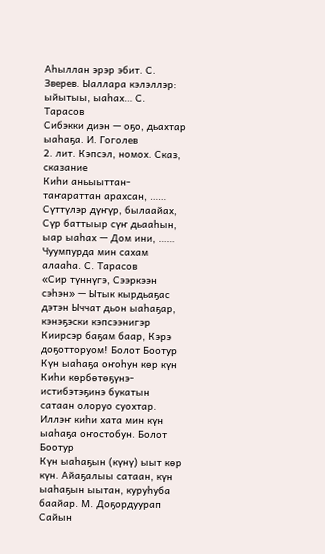Аһыллан эрэр эбит. С. Зверев. Ыаллара кэлэллэр: ыйытыы, ыаһах… С. Тарасов
Сибэкки диэн — оҕо, дьахтар ыаһаҕа. И. Гоголев
2. лит. Кэпсэл, номох. Сказ, сказание
Киһи аньыыттан-таҥараттан арахсан, …… Сүттүлэр дүҥүр, былаайах, Сүр баттыыр сүҥ дьааһын, ыар ыаһах — Дом ини, …… Чуумпурда мин сахам алааһа. С. Тарасов
«Сир түннүгэ, Сээркээн сэһэн» — Ытык кырдьаҕас дэтэн Ыччат дьон ыаһаҕар, кэнэҕэски кэпсээнигэр Киирсэр баҕам баар, Кэрэ доҕотторуом! Болот Боотур
Күн ыаһаҕа оҥоһун көр күн
Киһи көрбөтөҕүнэ-истибэтэҕинэ букатын сатаан олоруо суохтар. Иллэҥ киһи хата мин күн ыаһаҕа оҥостобун. Болот Боотур
Күн ыаһаҕын (күнү) ыыт көр күн. Айаҕалыы сатаан, күн ыаһаҕын ыытан, куруһуба баайар. М. Доҕордуурап
Сайын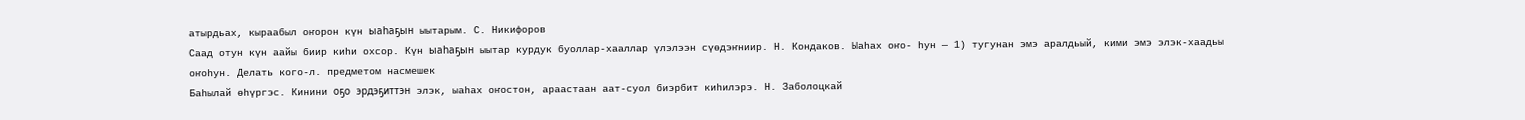атырдьах, кыраабыл оҥорон күн ыаһаҕын ыытарым. С. Никифоров
Саад отун күн аайы биир киһи охсор. Күн ыаһаҕын ыытар курдук буоллар-хааллар үлэлээн сүөдэҥниир. Н. Кондаков. Ыаһах оҥо- һун — 1) тугунан эмэ аралдьый, кими эмэ элэк-хаадьы оҥоһун. Делать кого-л. предметом насмешек
Баһылай өһүргэс. Кинини оҕо эрдэҕиттэн элэк, ыаһах оҥостон, араастаан аат-суол биэрбит киһилэрэ. Н. Заболоцкай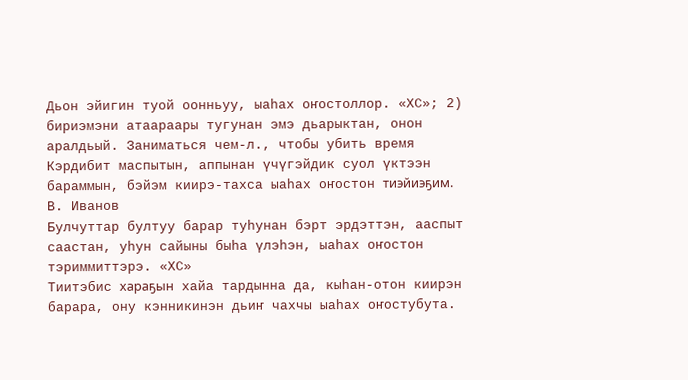Дьон эйигин туой оонньуу, ыаһах оҥостоллор. «ХС»; 2) бириэмэни атаараары тугунан эмэ дьарыктан, онон аралдьый. Заниматься чем-л., чтобы убить время
Кэрдибит маспытын, аппынан үчүгэйдик суол үктээн бараммын, бэйэм киирэ-тахса ыаһах оҥостон тиэйиэҕим. В. Иванов
Булчуттар бултуу барар туһунан бэрт эрдэттэн, ааспыт саастан, уһун сайыны быһа үлэһэн, ыаһах оҥостон тэриммиттэрэ. «ХС»
Тиитэбис хараҕын хайа тардынна да, кыһан-отон киирэн барара, ону кэнникинэн дьиҥ чахчы ыаһах оҥостубута.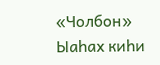«Чолбон»
Ыаһах киһи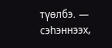түөлбэ. — сэһэннээх,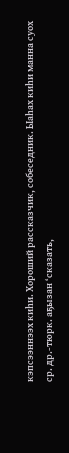кэпсээннээх киһи. Хороший рассказчик, собеседник. Ыаһах киһи манна суох
ср. др.-тюрк. аҕызан ‘сказать,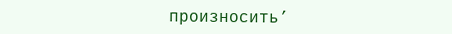произносить’